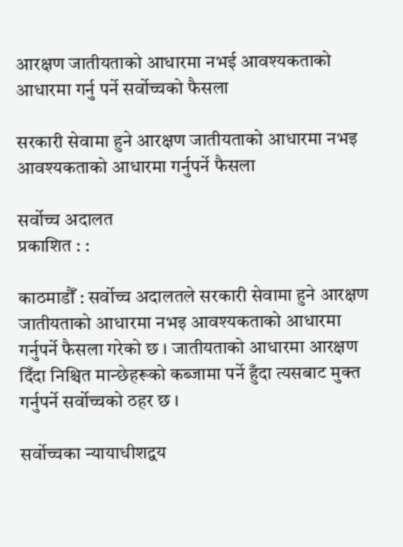आरक्षण जातीयताको आधारमा नभई आवश्यकताको आधारमा गर्नु पर्ने सर्वोच्चको फैसला

सरकारी सेवामा हुने आरक्षण जातीयताको आधारमा नभइ आवश्यकताको आधारमा गर्नुपर्ने फैसला

सर्वोच्च अदालत
प्रकाशित : :

काठमाडौँ : सर्वोच्च अदालतले सरकारी सेवामा हुने आरक्षण जातीयताको आधारमा नभइ आवश्यकताको आधारमा गर्नुपर्ने फैसला गरेको छ । जातीयताको आधारमा आरक्षण दिँदा निश्चित मान्छेहरूको कब्जामा पर्ने हुँदा त्यसबाट मुक्त गर्नुपर्ने सर्वोच्चको ठहर छ ।

सर्वोच्चका न्यायाधीशद्वय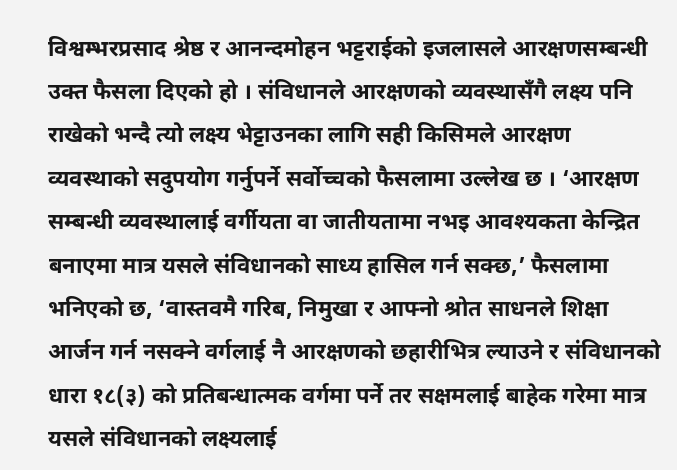विश्वम्भरप्रसाद श्रेष्ठ र आनन्दमोहन भट्टराईको इजलासले आरक्षणसम्बन्धी उक्त फैसला दिएको हो । संविधानले आरक्षणको व्यवस्थासँगै लक्ष्य पनि राखेको भन्दै त्यो लक्ष्य भेट्टाउनका लागि सही किसिमले आरक्षण व्यवस्थाको सदुपयोग गर्नुपर्ने सर्वोच्चको फैसलामा उल्लेख छ । ‘आरक्षण सम्बन्धी व्यवस्थालाई वर्गीयता वा जातीयतामा नभइ आवश्यकता केन्द्रित बनाएमा मात्र यसले संविधानको साध्य हासिल गर्न सक्छ,’ फैसलामा भनिएको छ, ‘वास्तवमै गरिब, निमुखा र आफ्नो श्रोत साधनले शिक्षा आर्जन गर्न नसक्ने वर्गलाई नै आरक्षणको छहारीभित्र ल्याउने र संविधानको धारा १८(३) को प्रतिबन्धात्मक वर्गमा पर्ने तर सक्षमलाई बाहेक गरेमा मात्र यसले संविधानको लक्ष्यलाई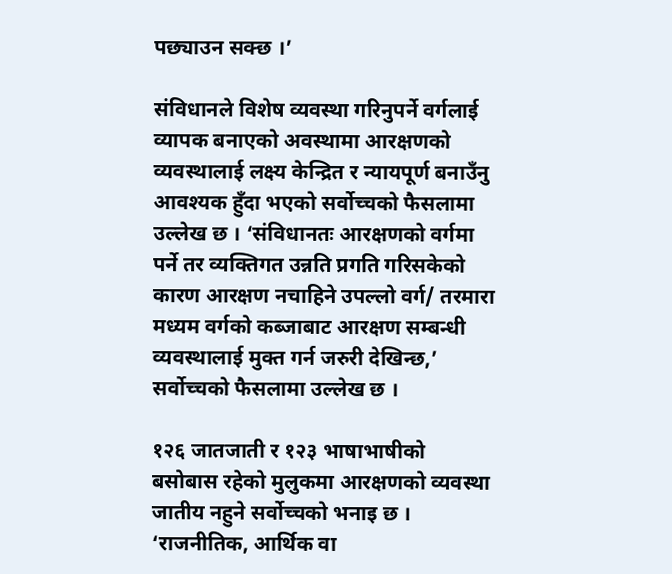पछ्याउन सक्छ ।’

संविधानले विशेष व्यवस्था गरिनुपर्ने वर्गलाई व्यापक बनाएको अवस्थामा आरक्षणको व्यवस्थालाई लक्ष्य केन्द्रित र न्यायपूर्ण बनाउँनु आवश्यक हुँदा भएको सर्वोच्चको फैसलामा उल्लेख छ । ‘संविधानतः आरक्षणको वर्गमा पर्ने तर व्यक्तिगत उन्नति प्रगति गरिसकेको कारण आरक्षण नचाहिने उपल्लो वर्ग/ तरमारा मध्यम वर्गको कब्जाबाट आरक्षण सम्बन्धी व्यवस्थालाई मुक्त गर्न जरुरी देखिन्छ,’ सर्वोच्चको फैसलामा उल्लेख छ ।

१२६ जातजाती र १२३ भाषाभाषीको बसोबास रहेको मुलुकमा आरक्षणको व्यवस्था जातीय नहुने सर्वोच्चको भनाइ छ । ‘राजनीतिक, आर्थिक वा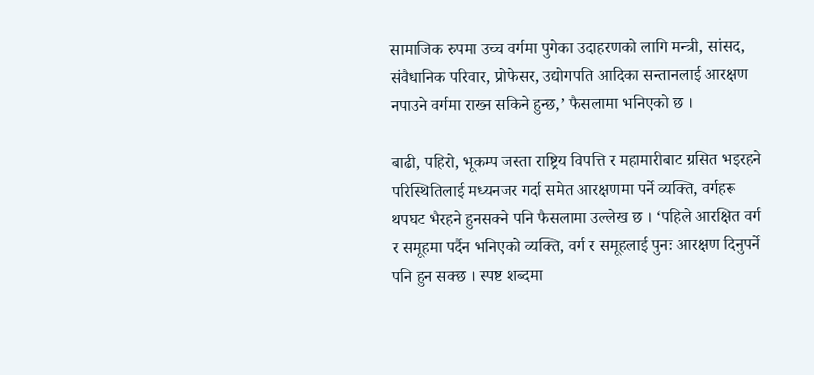सामाजिक रुपमा उच्च वर्गमा पुगेका उदाहरणको लागि मन्त्री, सांसद, संवैधानिक परिवार, प्रोफेसर, उद्योगपति आदिका सन्तानलाई आरक्षण नपाउने वर्गमा राख्न सकिने हुन्छ,’ फैसलामा भनिएको छ ।

बाढी, पहिरो, भूकम्प जस्ता राष्ट्रिय विपत्ति र महामारीबाट ग्रसित भइरहने परिस्थितिलाई मध्यनजर गर्दा समेत आरक्षणमा पर्ने व्यक्ति, वर्गहरू थपघट भैरहने हुनसक्ने पनि फैसलामा उल्लेख छ । ‘पहिले आरक्षित वर्ग र समूहमा पर्दैन भनिएको व्यक्ति, वर्ग र समूहलाई पुनः आरक्षण दिनुपर्ने पनि हुन सक्छ । स्पष्ट शब्दमा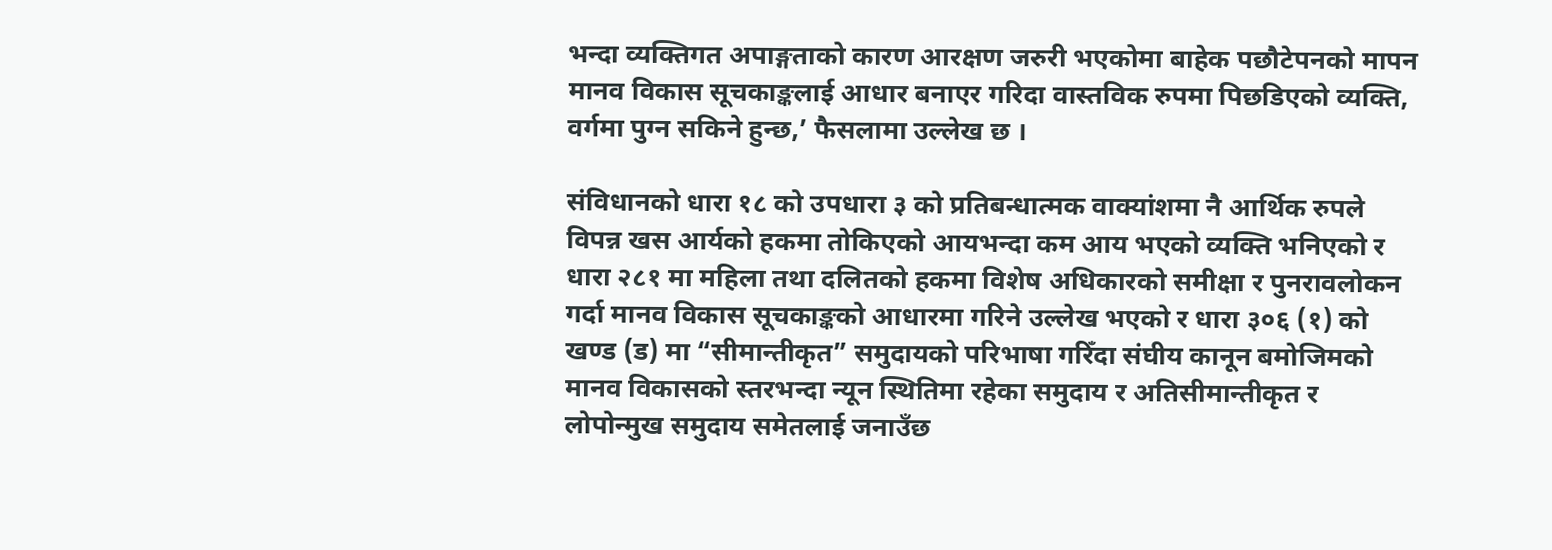भन्दा व्यक्तिगत अपाङ्गताको कारण आरक्षण जरुरी भएकोमा बाहेक पछौटेपनको मापन मानव विकास सूचकाङ्कलाई आधार बनाएर गरिदा वास्तविक रुपमा पिछडिएको व्यक्ति, वर्गमा पुग्न सकिने हुन्छ,’ फैसलामा उल्लेख छ ।

संविधानको धारा १८ को उपधारा ३ को प्रतिबन्धात्मक वाक्यांशमा नै आर्थिक रुपले विपन्न खस आर्यको हकमा तोकिएको आयभन्दा कम आय भएको व्यक्ति भनिएको र धारा २८१ मा महिला तथा दलितको हकमा विशेष अधिकारको समीक्षा र पुनरावलोकन गर्दा मानव विकास सूचकाङ्कको आधारमा गरिने उल्लेख भएको र धारा ३०६ (१) को खण्ड (ड) मा “सीमान्तीकृत” समुदायको परिभाषा गरिँदा संघीय कानून बमोजिमको मानव विकासको स्तरभन्दा न्यून स्थितिमा रहेका समुदाय र अतिसीमान्तीकृत र लोपोन्मुख समुदाय समेतलाई जनाउँछ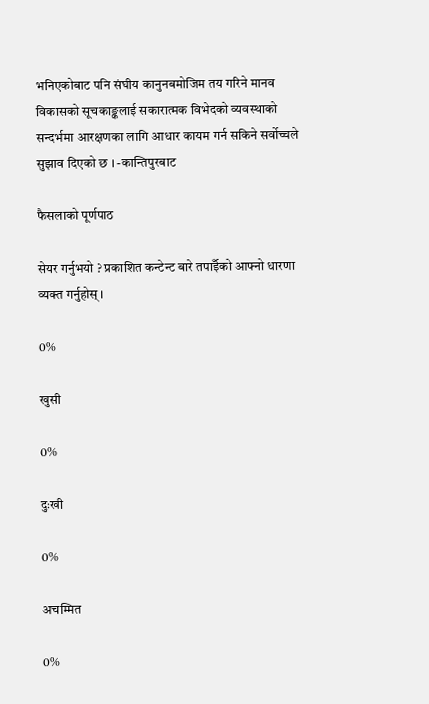भनिएकोबाट पनि संघीय कानुनबमोजिम तय गरिने मानव विकासको सूचकाङ्कलाई सकारात्मक विभेदको व्यवस्थाको सन्दर्भमा आरक्षणका लागि आधार कायम गर्न सकिने सर्वोच्चले सुझाव दिएको छ । -कान्तिपुरबाट

फैसलाको पूर्णपाठ

सेयर गर्नुभयो ? प्रकाशित कन्टेन्ट बारे तपाईँको आफ्नो धारणा व्यक्त गर्नुहोस् ।

0%

खुसी

0%

दुःखी

0%

अचम्मित

0%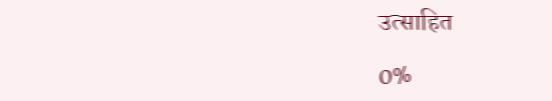उत्साहित

0%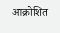आक्रोशित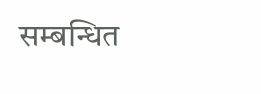सम्बन्धित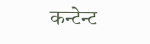कन्टेन्ट